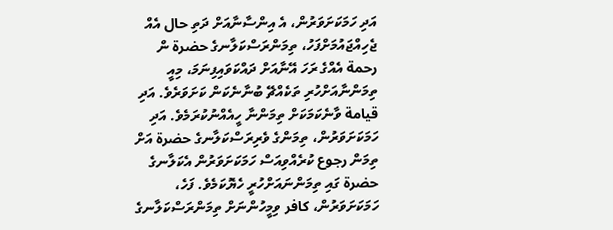އަދި ހަމަކަށަވަރުން، އެ އިންސާނާއަށް ދަތި حال އެއް ޖެހިއްޖައުމަށްފަހު، ތިމަންރަސްކަލާނގެ حضرة ން رحمة އެއްގެ ރަހަ އޭނާއަށް ދައްކަވައިފިނަމަ، މިއީ ތިމަންނާއަށްހުރި ތަކެއްޗޭ ބުނާނެކަން ކަށަވަރެވެ. އަދި قيامة ވާނެކަމަކަށް ތިމަންނާ ހީއެއްނުކުރަމެވެ. އަދި ހަމަކަށަވަރުން، ތިމަންގެ ވެރިރަސްކަލާނގެ حضرة އަށް ތިމަން رجوع ކުރެއްވިއަސް ހަމަކަށަވަރުން އެކަލާނގެ حضرة ގައި ތިމަންނައަށްހުރީ ހެޔޮކަމެވެ. ފަހެ، ހަމަކަށަވަރުން، كافر ވިމީހުންނަށް ތިމަންރަސްކަލާނގެ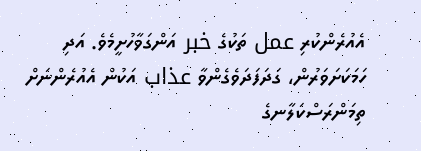އެއުރެންކުރި عمل ތަކުގެ خبر އަންގަވާހުށީމެވެ. އަދި ހަމަކަށަވަރުން، ގަދަފަދަވެގެންވާ عذاب އަކުން އެއުރެންނަށް ތިމަންރަސްކަލާނގެ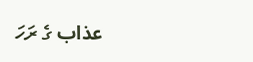عذاب ގެ ރަހަ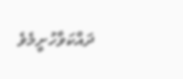ދައްކަވާހުށީމެވެ